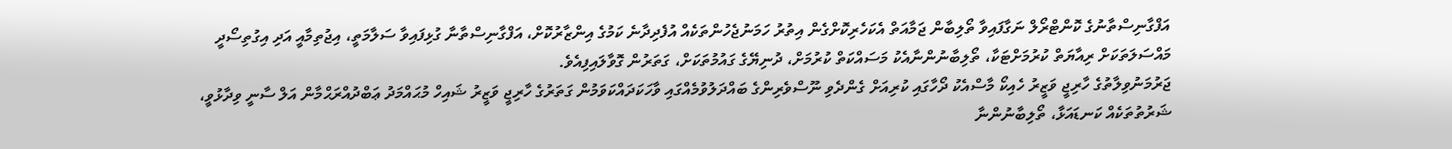އަފްގާނިސްތާނުގެ ކޮންޓްރޯލް ނަގާފައިވާ ތޯލިބާން ޖަމާއަތް އެކަހެރިކޮށްގެން އިތުރު ހަމަނުޖެހުންތަކެއް އުފެދިދާނެ ކަމުގެ އިންޒާރުކޮށް، އަފްގާނިސްތާނާ ގުޅިފައިވާ ސަލާމަތީ، އިޖުތިމާއީ އަދި އިގުތިސޯދީ މައްސަލަތަކަށް ރިއާޔަތް ކުރުމަށްޓަކާ، ތޯލިބާނުންނާއެކު މަސައްކަތް ކުރުމަށް، ދުނިޔޭގެ ގައުމުތަކަށް، ގަތަރުން ގޮވާލައިފިއެވެ.
ޖަރުމަނުވިލާތުގެ ހާރިޖީ ވަޒީރު ހެއިކޯ މާސްއެކު ދޯހާގައި ކުރިއަށް ގެންދެވި ނޫސްވެރިންގެ ބައްދަލުވުމެއްގައި ވާހަކަދައްކަވަމުން ގަތަރުގެ ހާރިޖީ ވަޒީރު ޝައިހް މުޙައްމަދު ޢަބްދުއްރަޙްމާން އަލް ސާނީ ވިދާޅުވީ، ޝަރުތުތަކެއް ކަނޑައަޅާ، ތޯލިބާނުންނާ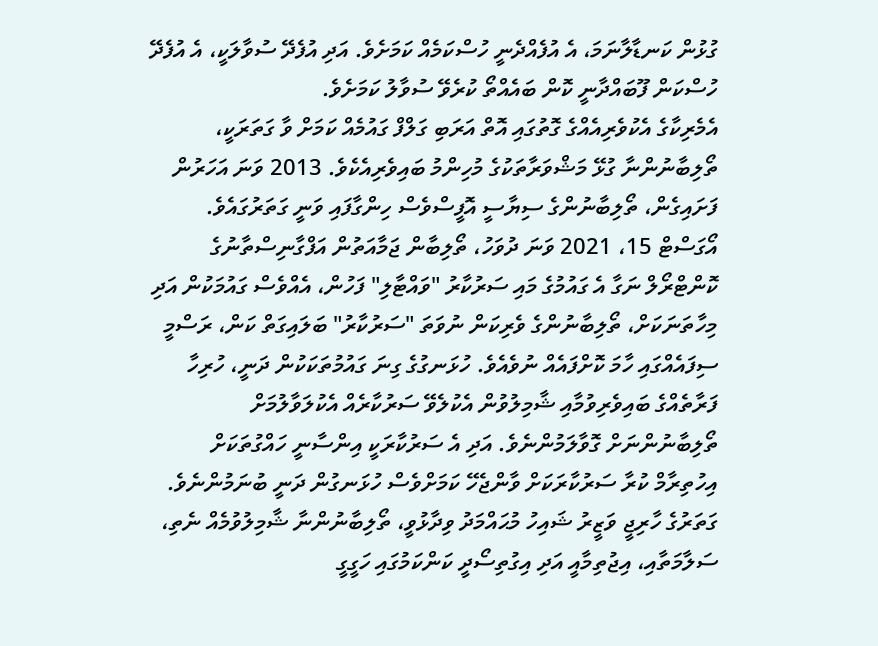ގުޅުން ކަނޑާލާނަމަ، އެ އުފެއްދެނީ ހުސްކަމެއް ކަމަށެވެ. އަދި އުފެދޭ ސުވާލަކީ، އެ އުފެދޭ ހުސްކަން ފޫބައްދާނީ ކޮން ބައެއްތޯ ކުރެވޭ ސުވާލު ކަމަށެވެ.
އެމެރިކާގެ އެކުވެރިއެއްގެ ގޮތުގައި އޮތް އަރަބި ގަލްފް ގައުމެއް ކަމަށް ވާ ގަތަރަކީ، ތޯލިބާނުންނާ ގުޅޭ މަޝްވަރާތަކުގެ މުހިންމު ބައިވެރިއެކެވެ. 2013 ވަނަ އަހަރުން ފަށައިގެން، ތޯލިބާނުންގެ ސިޔާސީ އޮފީސްވެސް ހިންގާފައި ވަނީ ގަތަރުގައެވެ.
އޯގަސްޓް 15، 2021 ވަނަ ދުވަހު، ތޯލިބާން ޖަމާއަތުން އަފްގާނިސްތާނުގެ ކޮންޓްރޯލް ނަގާ އެ ގައުމުގެ މައި ސަރުކާރު "ވައްޓާލި" ފަހުން، އެއްވެސް ގައުމަކުން އަދި މިހާތަނަކަށް، ތޯލިބާނުންގެ ވެރިކަން ނުވަތަ "ސަރުކާރު" ބަލައިގަތް ކަން، ރަސްމީ ސިފައެއްގައި ހާމަ ކޮށްފައެއް ނުވެއެވެ. ހުޅަނގުގެ ގިނަ ގައުމުތަކަކުން ދަނީ، ހުރިހާ ފަރާތެއްގެ ބައިވެރިވުމާއި ޝާމިލުވުން އެކުލެވޭ ސަރުކާރެއް އެކުލަވާލުމަށް ތޯލިބާނުންނަށް ގޮވާލަމުންނެވެ. އަދި އެ ސަރުކާރަކީ އިންސާނީ ހައްގުތަކަށް އިހުތިރާމް ކުރާ ސަރުކާރަކަށް ވާންޖެހޭ ކަމަށްވެސް ހުޅަނގުން ދަނީ ބުނަމުންނެވެ.
ގަތަރުގެ ހާރިޖީ ވަޒީރު ޝައިހު މުޙައްމަދު ވިދާޅުވީ، ތޯލިބާނުންނާ ޝާމިލުވުމެއް ނެތި، ސަލާމަތާއި، އިޖުތިމާއީ އަދި އިގުތިސޯދީ ކަންކަމުގައި ހަގީގީ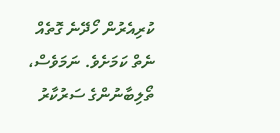ކުރިއެރުން ހޯދޭނެ ގޮތެއް ނެތް ކަމަށެވެ. ނަމަވެސް، ތޯލިބާނުންގެ ސަރުކާރު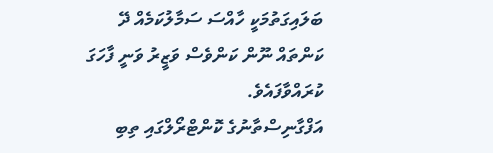ބަލައިގަތުމަކީ ހާއްސަ ސަމާލުކަމެއް ދޭ ކަންތައް ނޫން ކަންވެސް ވަޒީރު ވަނީ ފާހަގަ ކުރައްވާފައެވެ.
އަފްގާނިސްތާނުގެ ކޮންޓްރޯލްގައި ތިބި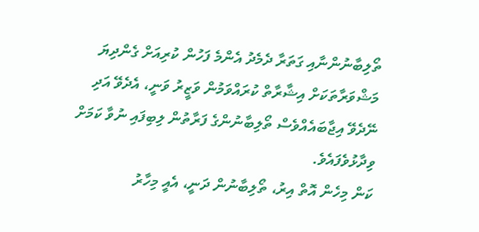ތޯލިބާނުންނާއި ގަތަރާ ދެމެދު އެންމެ ފަހުން ކުރިއަށް ގެންދިޔަ މަޝްވަރާތަކަށް އިޝާރާތް ކުރައްވަމުން ވަޒީރު ވަނީ، އެދެވޭ އަދި ނޭދެވޭ އިޖާބައެއްވެސް ތޯލިބާނުންގެ ފަރާތުން ލިބިފައި ނުވާ ކަމަށް ވިދާޅުވެފައެވެ.
ކަން މިހެން އޮތް އިރު، ތޯލިބާނުން ދަނީ، އެއީ މިހާރު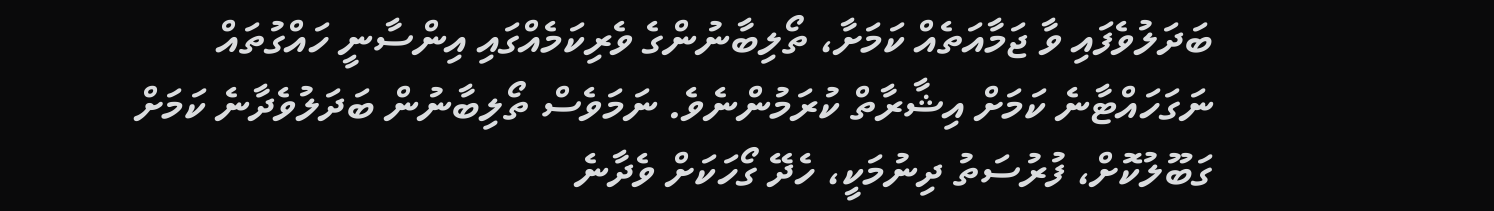ބަދަލުވެފައި ވާ ޖަމާއަތެއް ކަމަށާ، ތޯލިބާނުންގެ ވެރިކަމެއްގައި އިންސާނީ ހައްގުތައް ނަގަހައްޓާނެ ކަމަށް އިޝާރާތް ކުރަމުންނެވެ. ނަމަވެސް ތޯލިބާނުން ބަދަލުވެދާނެ ކަމަށް ގަބޫލުކޮށް، ފުރުސަތު ދިނުމަކީ، ހެދޭ ގޯހަކަށް ވެދާނެ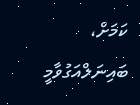ކަމަށް، ބައިނަލްއަގުވާމީ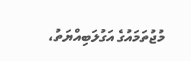މުޖުތަމައުގެ އަގުލަބިއްޔަތު،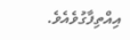އިއްތިފާގުވެއެވެ.